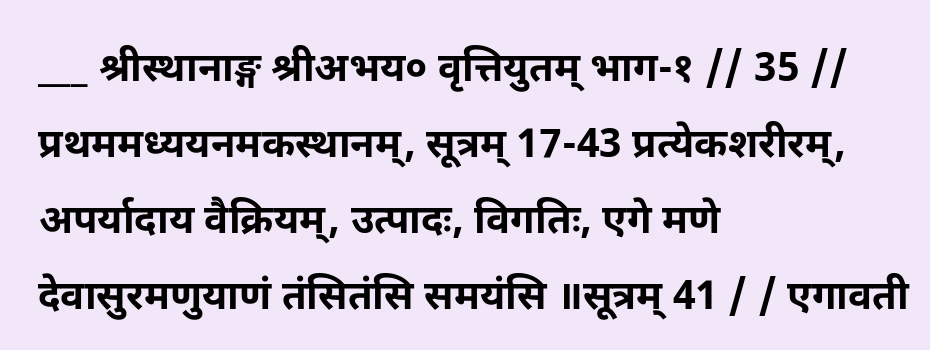___ श्रीस्थानाङ्ग श्रीअभय० वृत्तियुतम् भाग-१ // 35 // प्रथममध्ययनमकस्थानम्, सूत्रम् 17-43 प्रत्येकशरीरम्, अपर्यादाय वैक्रियम्, उत्पादः, विगतिः, एगे मणे देवासुरमणुयाणं तंसितंसि समयंसि ॥सूत्रम् 41 / / एगावती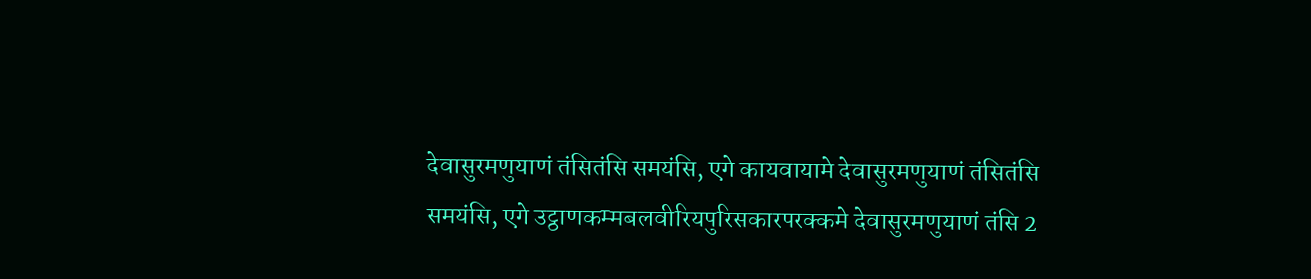देवासुरमणुयाणं तंसितंसि समयंसि, एगे कायवायामे देवासुरमणुयाणं तंसितंसि समयंसि, एगे उट्ठाणकम्मबलवीरियपुरिसकारपरक्कमे देवासुरमणुयाणं तंसि 2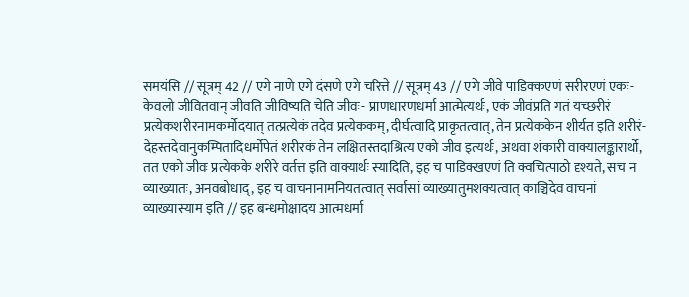समयंसि // सूत्रम् 42 // एगे नाणे एगे दंसणे एगे चरित्ते // सूत्रम् 43 // एगे जीवे पाडिक्कएणं सरीरएणं एकः- केवलो जीवितवान् जीवति जीविष्यति चेति जीवः- प्राणधारणधर्मा आत्मेत्यर्थः, एकं जीवंप्रति गतं यच्छरीरं प्रत्येकशरीरनामकर्मोदयात् तत्प्रत्येकं तदेव प्रत्येककम्, दीर्घत्वादि प्राकृतत्वात्, तेन प्रत्येककेन शीर्यत इति शरीरं- देहस्तदेवानुकम्पितादिधर्मोपेतं शरीरकं तेन लक्षितस्तदाश्रित्य एको जीव इत्यर्थः, अथवा शंकारी वाक्यालङ्कारार्थो, तत एको जीवः प्रत्येकके शरीरे वर्तत्त इति वाक्यार्थः स्यादिति, इह च पाडिक्खएणं ति क्वचित्पाठो दृश्यते, सच न व्याख्यातः, अनवबोधाद्, इह च वाचनानामनियतत्वात् सर्वासां व्याख्यातुमशक्यत्वात् काञ्चिदेव वाचनां व्याख्यास्याम इति // इह बन्धमोक्षादय आत्मधर्मा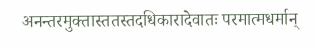अनन्तरमुक्तास्ततस्तदधिकारादेवातः परमात्मधर्मान्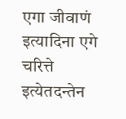एगा जीवाणं इत्यादिना एगे चरित्ते इत्येतदन्तेन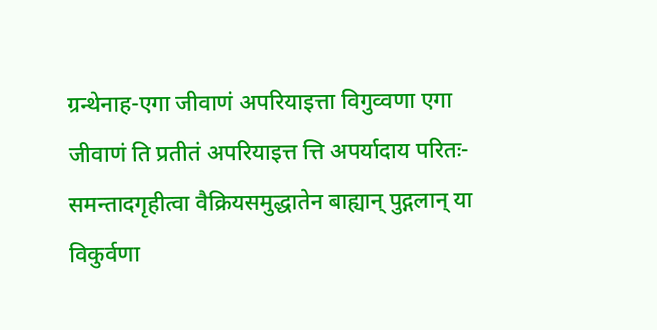ग्रन्थेनाह-एगा जीवाणं अपरियाइत्ता विगुव्वणा एगा जीवाणं ति प्रतीतं अपरियाइत्त त्ति अपर्यादाय परितः- समन्तादगृहीत्वा वैक्रियसमुद्धातेन बाह्यान् पुद्गलान् या विकुर्वणा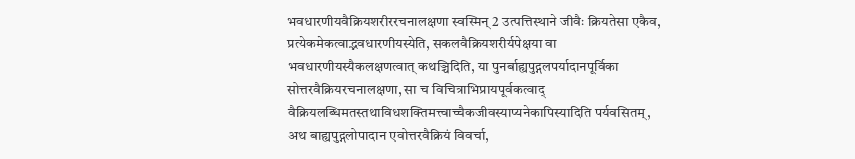भवधारणीयवैक्रियशरीररचनालक्षणा स्वस्मिन् 2 उत्पत्तिस्थाने जीवैः क्रियतेसा एकैव, प्रत्येकमेकत्वाद्भवधारणीयस्येति, सकलवैक्रियशरीर्यपेक्षया वा भवधारणीयस्यैकलक्षणत्वात् कथञ्चिदिति, या पुनर्बाह्यपुद्गलपर्यादानपूर्विका सोत्तरवैक्रियरचनालक्षणा, सा च विचित्राभिप्रायपूर्वकत्वाद् वैक्रियलब्धिमतस्तथाविधशक्तिमत्त्वाच्चैकजीवस्याप्यनेकापिस्यादिति पर्यवसितम्, अथ बाह्यपुद्गलोपादान एवोत्तरवैक्रियं विवर्चा,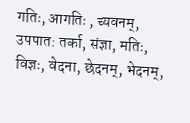गतिः, आगतिः , च्यवनम्, उपपात: तर्का, संज्ञा, मतिः, विज्ञः, वेदना, छेदनम्, भेदनम्,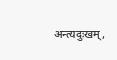अन्त्यदुःखम्,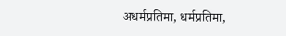अधर्मप्रतिमा, धर्मप्रतिमा,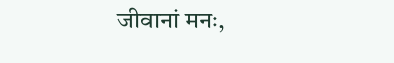जीवानां मनः,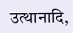उत्थानादि,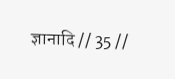ज्ञानादि // 35 //